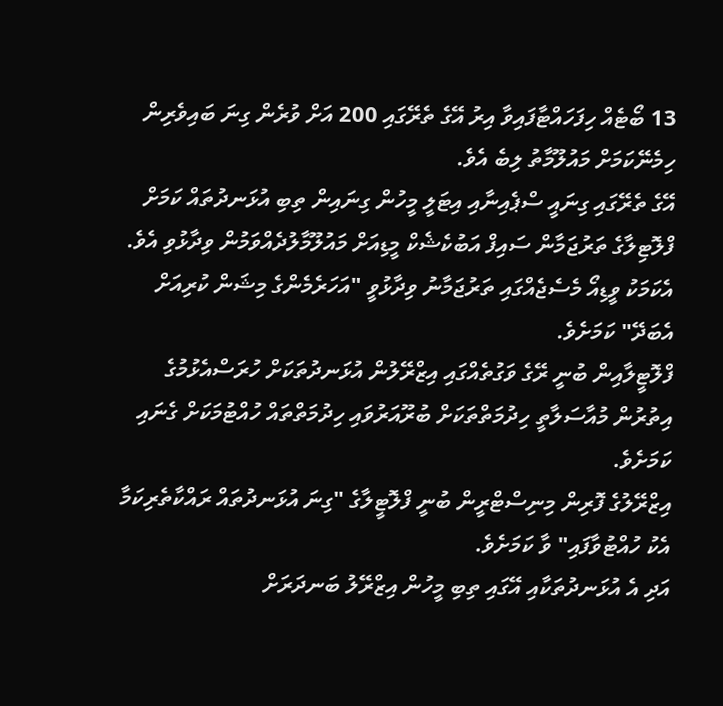13 ބޯޓެއް ހިފަހައްޓާފައިވާ އިރު އޭގެ ތެރޭގައި 200 އަށް ވުރެން ގިނަ ބައިވެރިން ހިމެނޭކަމަށް މައުލޫމާތު ލިބެ އެވެ.
އޭގެ ތެރޭގައި ގިނައީ ސްޕެއިނާއި އިޓަލީ މީހުން ގިނައިން ތިބި އުޅަނދުތައް ކަމަށް ފްލޮޓިލާގެ ތަރުޖަމާން ސައިފް އަބުކެޝެކް މީޑިއަށް މައުލޫމާލުދެއްވަމުން ވިދާޅުވި އެވެ.
އެކަމަކު ވީޑިއޯ މެސެޖެއްގައި ތަރުޖަމާނު ވިދާޅުވީ "އަހަރެމެންގެ މިޝަން ކުރިއަށް އެބަދޭ" ކަމަށެވެ.
ފްލޮޓީލާއިން ބުނީ ރޭގެ ވަގުތެއްގައި އިޒްރޭލުން އުޅަނދުތަކަށް ހުރަސްއެޅުމުގެ އިތުރުން މުއާސަލާތީ ހިދުމަތްތަކަށް ބުރޫއަރުވައި ހިދުމަތްތައް ހުއްޓުމަކަށް ގެނައި ކަމަށެވެ.
އިޒްރޭލުގެ ފޮރިން މިނިސްޓްރީން ބުނީ ފްލޮޓީލާގެ "ގިނަ އުޅަނދުތައް ރައްކާތެރިކަމާ އެކު ހުއްޓުވާފައި" ވާ ކަމަށެވެ.
އަދި އެ އުޅަނދުތަކާއި އޭގައި ތިބި މީހުން އިޒްރޭލު ބަނދަރަށް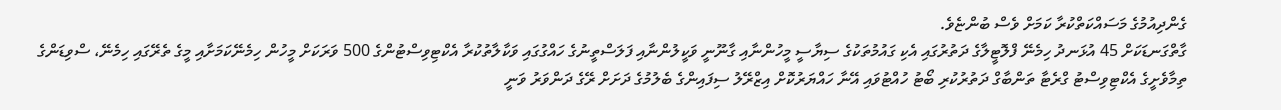ގެންދިއުމުގެ މަސައްކަތްކުރާ ކަމަށް ވެސް ބުންޏެވެ.
ގާތްގަނޑަކަށް 45 އުޅަނދު ހިމެނޭ ފްލޮޓީލާގެ ދަތުރުގައި އެކި ގައުމުތަކުގެ ސިޔާސީ މީހުންނާއި ގާނޫނީ ވަކީލުންނާއި ފަލަސްތީނުގެ ހައްގުގައި ވަކާލާތުކުރާ އެކްޓިވިސްޓުންގެ 500 ވަރަކަށް މީހުން ހިމެނޭކަމަށާއި މީގެ ތެރޭގައި ހިމެނޭ، ސްވިޑަންގެ ތިމާވެށީގެ އެކްޓިވިސްޓު ގްރެޓާ ތަންބާގް ދަތުރުކުރި ބޯޓު ހުއްޓުވައި އޭނާ ހައްޔަރުކޮށް އިޒްރޭލު ސިފައިންގެ ބެލުމުގެ ދަށަށް ރޭގެ ދަންވަރު ވަނީ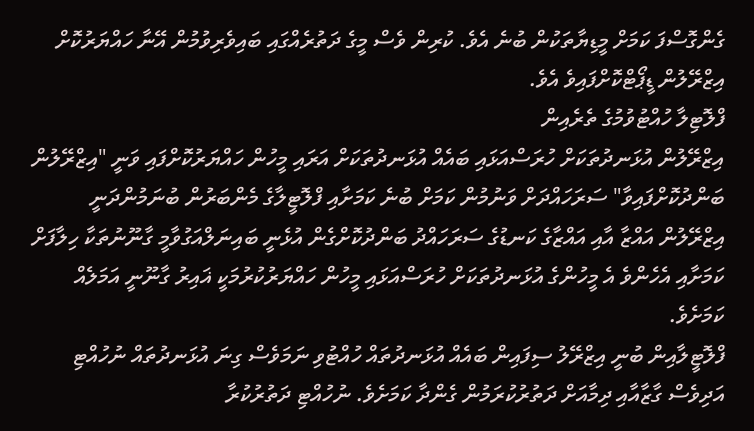ގެންގޮސްފަ ކަމަށް މީޑިޔާތަކުން ބުނެ އެވެ. ކުރިން ވެސް މީގެ ދަތުރެއްގައި ބައިވެރިވުމުން އޭނާ ހައްޔަރުކޮށް އިޒްރޭލުން ޑީޕޯޓްކޮށްފައިވެ އެވެ.
ފްލޮޓިލާ ހުއްޓުވުމުގެ ތެރެއިން
އިޒްރޭލުން އުޅަނދުތަކަށް ހުރަސްއަޅައި ބައެއް އުޅަނދުތަކަށް އަރައި މީހުން ހައްޔަރުކޮށްފައި ވަނީ "އިޒްރޭލުން ބަންދުކޮށްފައިވާ" ސަރަހައްދަށް ވަނުމުން ކަމަށް ބުނެ ކަމަށާއި ފްލޮޓީލާގެ މެންބަރުން ބުނަމުންދަނީ އިޒްރޭލުން އައްޒާ އާއި އައްޒާގެ ކަނޑުގެ ސަރަހައްދު ބަންދުކޮށްގެން އުޅެނީ ބައިނަލްއަގުވާމީ ގާނޫނުތަކާ ހިލާފަށް ކަމަށާއި އެހެންވެ އެ މީހުންގެ އުޅަނދުތަކަށް ހުރަސްއަޅައި މީހުން ހައްޔަރުކުރުމަކީ ޣައިރު ގާނޫނީ އަމަލެއް ކަމަށެވެ.
ފްލޮޓީލާއިން ބުނީ އިޒްރޭލު ސިފައިން ބައެއް އުޅަނދުތައް ހުއްޓުވި ނަމަވެސް ގިނަ އުޅަނދުތައް ނުހުއްޓި އަދިވެސް ގާޒާއާއި ދިމާއަށް ދަތުރުކުރަމުން ގެންދާ ކަމަށެވެ. ނުހުއްޓި ދަތުރުކުރާ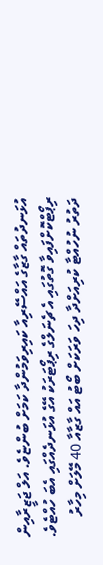އުޅަނދުތައް ގާޒާގެ އައްސޭރިއާ ކައިރިވަމުންދާ ކަމަށް ބުންޏެވެ. އަލް ޖަޒީރާއިން ރިޕޯޓްކޮށްފައިވާ ގޮތުގައި އެ ޗެނަލްގެ ރިޕޯޓަރަކު އޭގެ އުޅަނދެއްގައި އެބަ ހުއްޓެވެ. ދަތުރު ނުހުއްޓާ ކުރިއަށްދާ ދިހަ ވަރަކަށް ބޯޓު އައް ގާޒާއާ 40 މޭލަށް މިހާރު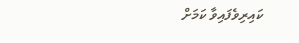ކައިރިވެފައިވާ ކަމަށް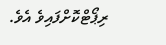ރިޕޯޓްކޮށްފައިވެ އެވެ.